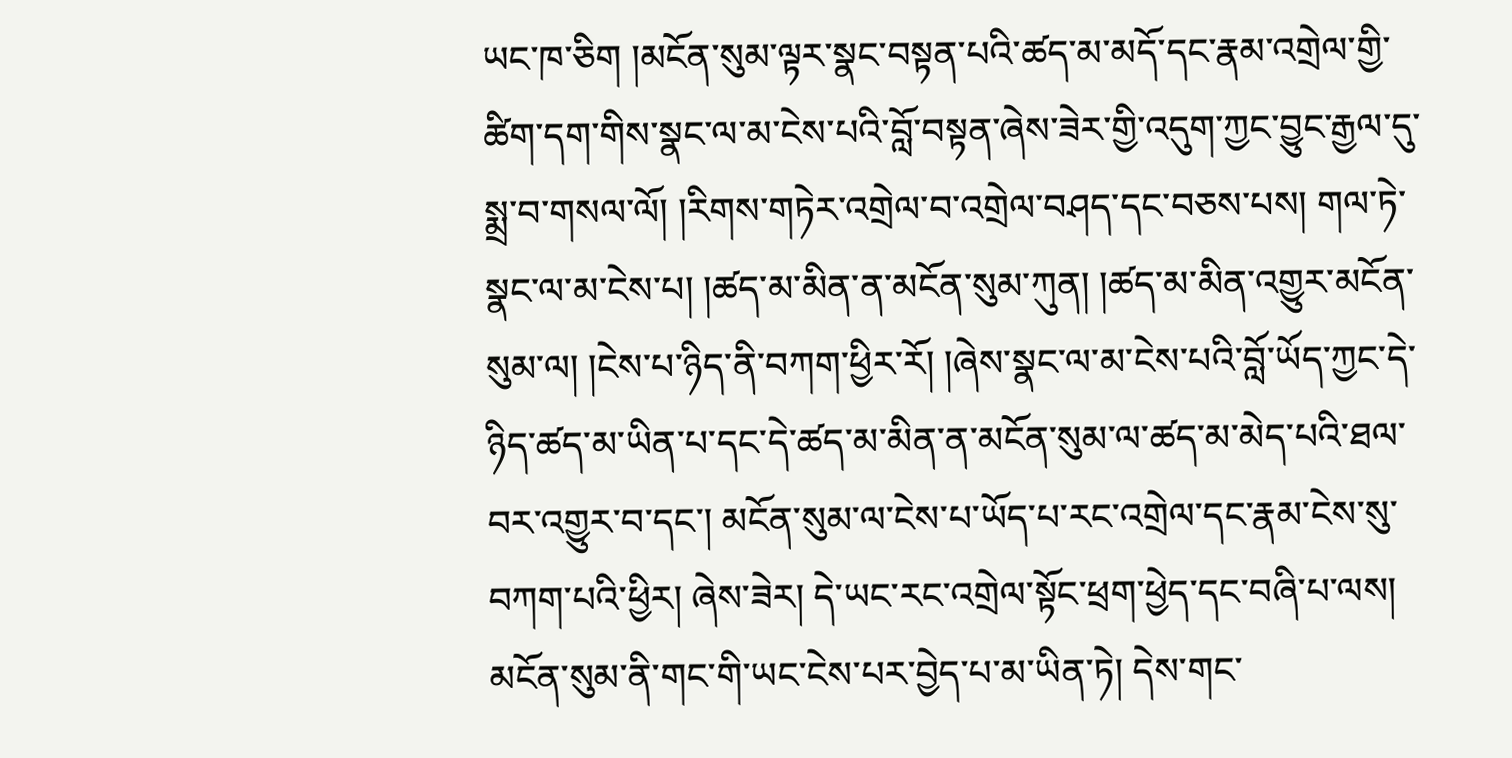ཡང་ཁ་ཅིག །མངོན་སུམ་ལྟར་སྣང་བསྟན་པའི་ཚད་མ་མདོ་དང་རྣམ་འགྲེལ་གྱི་ཚིག་དག་གིས་སྣང་ལ་མ་ངེས་པའི་བློ་བསྟན་ཞེས་ཟེར་གྱི་འདུག་ཀྱང་བྱུང་རྒྱལ་དུ་སྨྲ་བ་གསལ་ལོ། །རིགས་གཏེར་འགྲེལ་བ་འགྲེལ་བཤད་དང་བཅས་པས། གལ་ཏེ་སྣང་ལ་མ་ངེས་པ། །ཚད་མ་མིན་ན་མངོན་སུམ་ཀུན། །ཚད་མ་མིན་འགྱུར་མངོན་སུམ་ལ། །ངེས་པ་ཉིད་ནི་བཀག་ཕྱིར་རོ། །ཞེས་སྣང་ལ་མ་ངེས་པའི་བློ་ཡོད་ཀྱང་དེ་ཉིད་ཚད་མ་ཡིན་པ་དང་དེ་ཚད་མ་མིན་ན་མངོན་སུམ་ལ་ཚད་མ་མེད་པའི་ཐལ་བར་འགྱུར་བ་དང་། མངོན་སུམ་ལ་ངེས་པ་ཡོད་པ་རང་འགྲེལ་དང་རྣམ་ངེས་སུ་བཀག་པའི་ཕྱིར། ཞེས་ཟེར། དེ་ཡང་རང་འགྲེལ་སྟོང་ཕྲག་ཕྱེད་དང་བཞི་པ་ལས། མངོན་སུམ་ནི་གང་གི་ཡང་ངེས་པར་བྱེད་པ་མ་ཡིན་ཏེ། དེས་གང་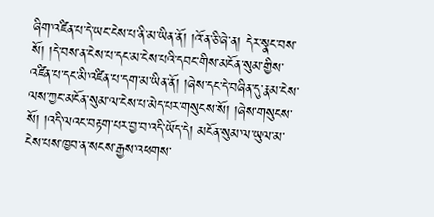ཞིག་འཛིན་པ་དེ་ཡང་ངེས་པ་ནི་མ་ཡིན་ནོ། །འོ་ན་ཅི་ཞེ་ན། དེར་སྣང་བས་སོ། །དེ་བས་ན་ངེས་པ་དང་མ་ངེས་པའི་དབང་གིས་མངོན་སུམ་གྱིས་འཛིན་པ་དང་མི་འཛིན་པ་དག་མ་ཡིན་ནོ། །ཞེས་དང་དེ་བཞིན་དུ་རྣམ་ངེས་ལས་ཀྱང་མངོན་སུམ་ལ་ངེས་པ་མེད་པར་གསུངས་སོ། །ཞེས་གསུངས་སོ། །འདི་ལའང་བརྟག་པར་བྱ་བ་འདི་ཡོད་དེ། མངོན་སུམ་ལ་ཡུལ་མ་ངེས་པས་ཁྱབ་ན་སངས་རྒྱས་འཕགས་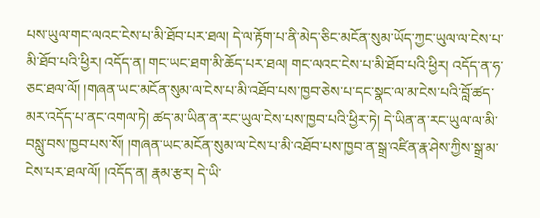པས་ཡུལ་གང་ལའང་ངེས་པ་མི་ཐོབ་པར་ཐལ། དེ་ལ་རྟོག་པ་ནི་མེད་ཅིང་མངོན་སུམ་ཡོད་ཀྱང་ཡུལ་ལ་ངེས་པ་མི་ཐོབ་པའི་ཕྱིར། འདོད་ན། གང་ཡང་ཐག་མི་ཆོད་པར་ཐལ། གང་ལའང་ངེས་པ་མི་ཐོབ་པའི་ཕྱིར། འདོད་ན་ཧ་ཅང་ཐལ་ལོ། །གཞན་ཡང་མངོན་སུམ་ལ་ངེས་པ་མི་འཐོབ་པས་ཁྱབ་ཅེས་པ་དང་སྣང་ལ་མ་ངེས་པའི་བློ་ཚད་མར་འདོད་པ་ནང་འགལ་ཏེ། ཚད་མ་ཡིན་ན་རང་ཡུལ་ངེས་པས་ཁྱབ་པའི་ཕྱིར་ཏེ། དེ་ཡིན་ན་རང་ཡུལ་ལ་མི་བསླུ་བས་ཁྱབ་པས་སོ། །གཞན་ཡང་མངོན་སུམ་ལ་ངེས་པ་མི་འཐོབ་པས་ཁྱབ་ན་སྒྲ་འཛིན་རྣ་ཤེས་ཀྱིས་སྒྲ་མ་ངེས་པར་ཐལ་ལོ། །འདོད་ན། རྣམ་རྩར། དེ་ཡི་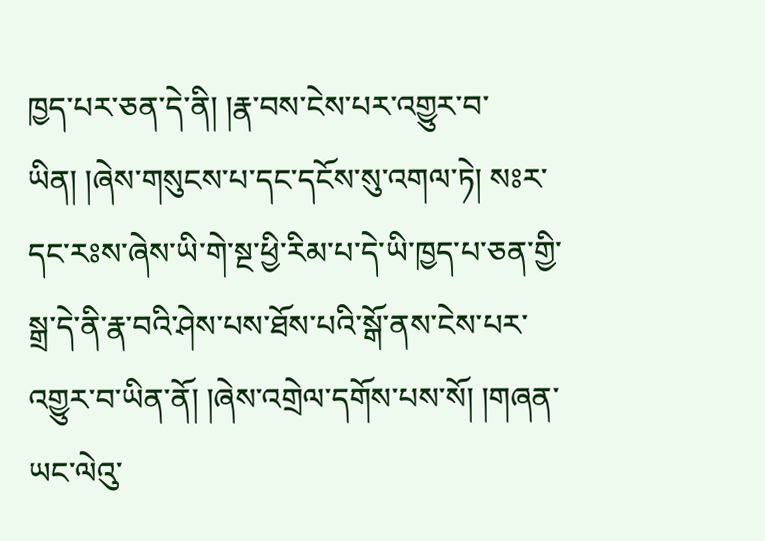ཁྱད་པར་ཅན་དེ་ནི། །རྣ་བས་ངེས་པར་འགྱུར་བ་ཡིན། །ཞེས་གསུངས་པ་དང་དངོས་སུ་འགལ་ཏེ། སཿར་དང་རཿས་ཞེས་ཡི་གེ་སྔ་ཕྱི་རིམ་པ་དེ་ཡི་ཁྱད་པ་ཅན་གྱི་སྒྲ་དེ་ནི་རྣ་བའི་ཤེས་པས་ཐོས་པའི་སྒོ་ནས་ངེས་པར་འགྱུར་བ་ཡིན་ནོ། །ཞེས་འགྲེལ་དགོས་པས་སོ། །གཞན་ཡང་ལེའུ་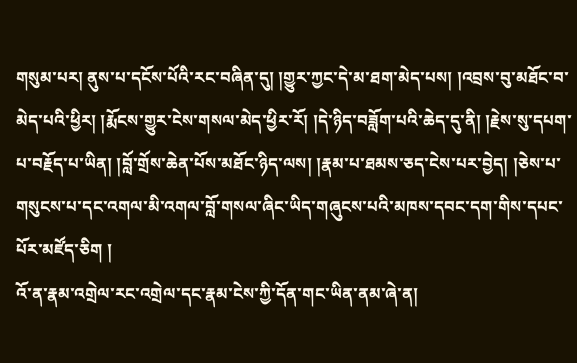གསུམ་པར། ནུས་པ་དངོས་པོའི་རང་བཞིན་དུ། །གྱུར་ཀྱང་དེ་མ་ཐག་མེད་པས། །འབྲས་བུ་མཐོང་བ་མེད་པའི་ཕྱིར། །རྨོངས་གྱུར་ངེས་གསལ་མེད་ཕྱིར་རོ། །དེ་ཉིད་བཟློག་པའི་ཆེད་དུ་ནི། །རྗེས་སུ་དཔག་པ་བརྗོད་པ་ཡིན། །བློ་གྲོས་ཆེན་པོས་མཐོང་ཉིད་ལས། །རྣམ་པ་ཐམས་ཅད་ངེས་པར་བྱེད། །ཅེས་པ་གསུངས་པ་དང་འགལ་མི་འགལ་བློ་གསལ་ཞིང་ཡིད་གཞུངས་པའི་མཁས་དབང་དག་གིས་དཔང་པོར་མཛོད་ཅིག །
འོ་ན་རྣམ་འགྲེལ་རང་འགྲེལ་དང་རྣམ་ངེས་ཀྱི་དོན་གང་ཡིན་ནམ་ཞེ་ན།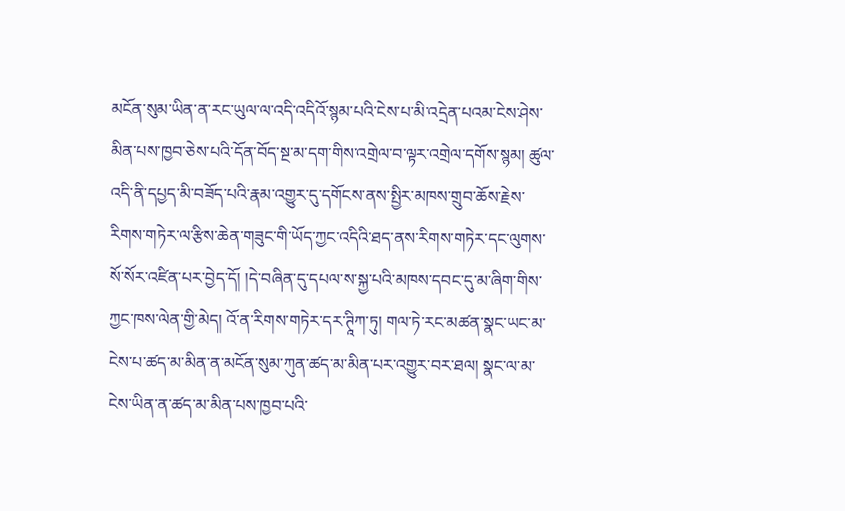མངོན་སུམ་ཡིན་ན་རང་ཡུལ་ལ་འདི་འདིའོ་སྙམ་པའི་ངེས་པ་མི་འདྲེན་པའམ་ངེས་ཤེས་མིན་པས་ཁྱབ་ཅེས་པའི་དོན་བོད་སྔ་མ་དག་གིས་འགྲེལ་བ་ལྟར་འགྲེལ་དགོས་སྙམ། ཚུལ་འདི་ནི་དཔྱད་མི་བཟོད་པའི་རྣམ་འགྱུར་དུ་དགོངས་ནས་སྤྱིར་མཁས་གྲུབ་ཆོས་རྗེས་རིགས་གཏེར་ལ་རྩིས་ཆེན་གཟུང་གི་ཡོད་ཀྱང་འདིའི་ཐད་ནས་རིགས་གཏེར་དང་ལུགས་སོ་སོར་འཛིན་པར་བྱེད་དོ། །དེ་བཞིན་དུ་དཔལ་ས་སྐྱ་པའི་མཁས་དབང་དུ་མ་ཞིག་གིས་ཀྱང་ཁས་ལེན་གྱི་མེད། འོ་ན་རིགས་གཏེར་དར་ཊཱིཀ་ཏུ། གལ་ཏེ་རང་མཚན་སྣང་ཡང་མ་ངེས་པ་ཚད་མ་མིན་ན་མངོན་སུམ་ཀུན་ཚད་མ་མིན་པར་འགྱུར་བར་ཐལ། སྣང་ལ་མ་ངེས་ཡིན་ན་ཚད་མ་མིན་པས་ཁྱབ་པའི་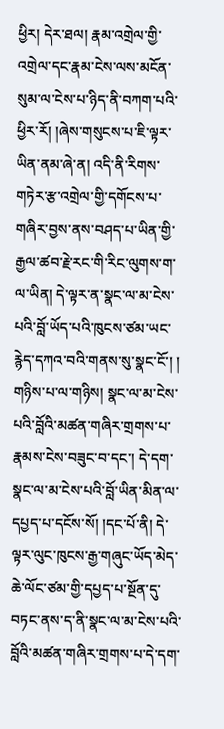ཕྱིར། དེར་ཐལ། རྣམ་འགྲེལ་གྱི་འགྲེལ་དང་རྣམ་ངེས་ལས་མངོན་སུམ་ལ་ངེས་པ་ཉིད་ནི་བཀག་པའི་ཕྱིར་རོ། །ཞེས་གསུངས་པ་ཇི་ལྟར་ཡིན་ནམ་ཞེ་ན། འདི་ནི་རིགས་གཏེར་རྩ་འགྲེལ་གྱི་དགོངས་པ་གཞིར་བྱས་ནས་བཤད་པ་ཡིན་གྱི་རྒྱལ་ཚབ་རྗེ་རང་གི་རིང་ལུགས་ག་ལ་ཡིན། དེ་ལྟར་ན་སྣང་ལ་མ་ངེས་པའི་བློ་ཡོད་པའི་ཁུངས་ཙམ་ཡང་རྙེད་དཀའ་བའི་གནས་སུ་སྣང་ངོ་། །
གཉིས་པ་ལ་གཉིས། སྣང་ལ་མ་ངེས་པའི་བློའི་མཚན་གཞིར་གྲགས་པ་རྣམས་ངེས་བཟུང་བ་དང་། དེ་དག་སྣང་ལ་མ་ངེས་པའི་བློ་ཡིན་མིན་ལ་དཔྱད་པ་དངོས་སོ། །དང་པོ་ནི། དེ་ལྟར་ལུང་ཁུངས་རྒྱ་གཞུང་ཡོད་མེད་ཆེ་ལོང་ཙམ་གྱི་དཔྱད་པ་སྔོན་དུ་བཏང་ནས་ད་ནི་སྣང་ལ་མ་ངེས་པའི་བློའི་མཚན་གཞིར་གྲགས་པ་དེ་དག་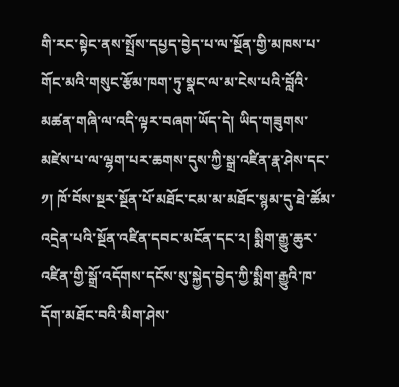གི་རང་སྟེང་ནས་སྤྲོས་དཔྱད་བྱེད་པ་ལ་སྔོན་གྱི་མཁས་པ་གོང་མའི་གསུང་རྩོམ་ཁག་ཏུ་སྣང་ལ་མ་ངེས་པའི་བློའི་མཚན་གཞི་ལ་འདི་ལྟར་བཞག་ཡོད་དེ། ཡིད་གཟུགས་མཛེས་པ་ལ་ལྷག་པར་ཆགས་དུས་ཀྱི་སྒྲ་འཛིན་རྣ་ཤེས་དང་༡། ཁོ་བོས་སྔར་སྔོན་པོ་མཐོང་ངམ་མ་མཐོང་སྙམ་དུ་ཐེ་ཚོམ་འདྲེན་པའི་སྔོན་འཛིན་དབང་མངོན་དང་༢། སྨིག་རྒྱུ་ཆུར་འཛིན་གྱི་སྒྲོ་འདོགས་དངོས་སུ་སྐྱེད་བྱེད་ཀྱི་སྨིག་རྒྱུའི་ཁ་དོག་མཐོང་བའི་མིག་ཤེས་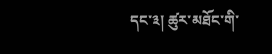དང་༣། ཚུར་མཐོང་གི་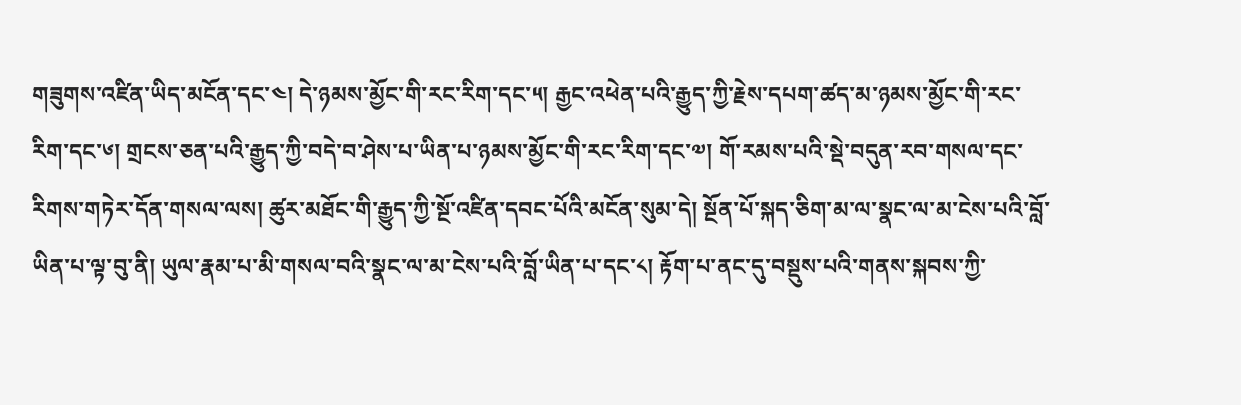གཟུགས་འཛིན་ཡིད་མངོན་དང་༤། དེ་ཉམས་མྱོང་གི་རང་རིག་དང་༥། རྒྱང་འཕེན་པའི་རྒྱུད་ཀྱི་རྗེས་དཔག་ཚད་མ་ཉམས་མྱོང་གི་རང་རིག་དང་༦། གྲངས་ཅན་པའི་རྒྱུད་ཀྱི་བདེ་བ་ཤེས་པ་ཡིན་པ་ཉམས་མྱོང་གི་རང་རིག་དང་༧། གོ་རམས་པའི་སྡེ་བདུན་རབ་གསལ་དང་རིགས་གཏེར་དོན་གསལ་ལས། ཚུར་མཐོང་གི་རྒྱུད་ཀྱི་སྔོ་འཛིན་དབང་པོའི་མངོན་སུམ་དེ། སྔོན་པོ་སྐད་ཅིག་མ་ལ་སྣང་ལ་མ་ངེས་པའི་བློ་ཡིན་པ་ལྟ་བུ་ནི། ཡུལ་རྣམ་པ་མི་གསལ་བའི་སྣང་ལ་མ་ངེས་པའི་བློ་ཡིན་པ་དང་༨། རྟོག་པ་ནང་དུ་བསྡུས་པའི་གནས་སྐབས་ཀྱི་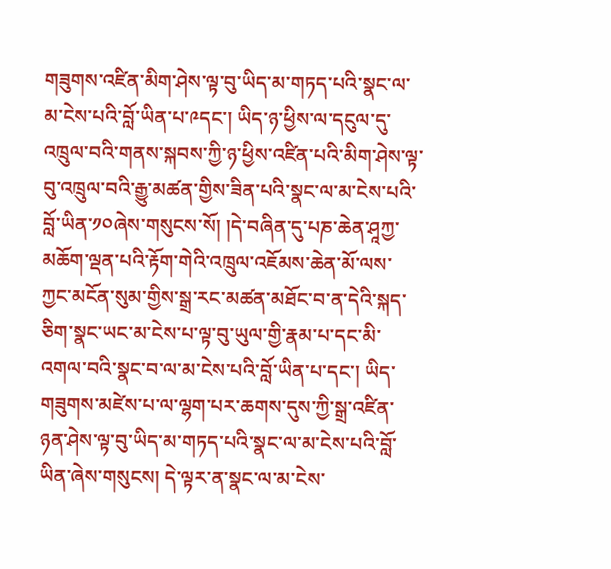གཟུགས་འཛིན་མིག་ཤེས་ལྟ་བུ་ཡིད་མ་གཏད་པའི་སྣང་ལ་མ་ངེས་པའི་བློ་ཡིན་པ་༩དང་། ཡིད་ཉ་ཕྱིས་ལ་དངུལ་དུ་འཁྲུལ་བའི་གནས་སྐབས་ཀྱི་ཉ་ཕྱིས་འཛིན་པའི་མིག་ཤེས་ལྟ་བུ་འཁྲུལ་བའི་རྒྱུ་མཚན་གྱིས་ཟིན་པའི་སྣང་ལ་མ་ངེས་པའི་བློ་ཡིན་༡༠ཞེས་གསུངས་སོ། །དེ་བཞིན་དུ་པཎ་ཆེན་ཤཱཀྱ་མཆོག་ལྡན་པའི་རྟོག་གེའི་འཁྲུལ་འཇོམས་ཆེན་མོ་ལས་ཀྱང་མངོན་སུམ་གྱིས་སྒྲ་རང་མཚན་མཐོང་བ་ན་དེའི་སྐད་ཅིག་སྣང་ཡང་མ་ངེས་པ་ལྟ་བུ་ཡུལ་གྱི་རྣམ་པ་དང་མི་འགལ་བའི་སྣང་བ་ལ་མ་ངེས་པའི་བློ་ཡིན་པ་དང་། ཡིད་གཟུགས་མཛེས་པ་ལ་ལྷག་པར་ཆགས་དུས་ཀྱི་སྒྲ་འཛིན་ཉན་ཤེས་ལྟ་བུ་ཡིད་མ་གཏད་པའི་སྣང་ལ་མ་ངེས་པའི་བློ་ཡིན་ཞེས་གསུངས། དེ་ལྟར་ན་སྣང་ལ་མ་ངེས་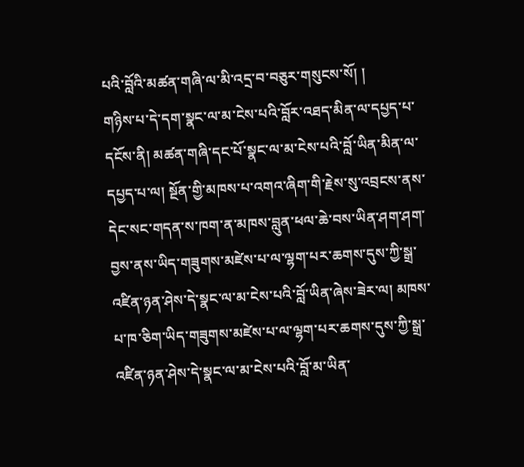པའི་བློའི་མཚན་གཞི་ལ་མི་འདྲ་བ་བཅུར་གསུངས་སོ། །
གཉིས་པ་དེ་དག་སྣང་ལ་མ་ངེས་པའི་བློར་འཐད་མིན་ལ་དཔྱད་པ་དངོས་ནི། མཚན་གཞི་དང་པོ་སྣང་ལ་མ་ངེས་པའི་བློ་ཡིན་མིན་ལ་དཔྱད་པ་ལ། སྔོན་གྱི་མཁས་པ་འགའ་ཞིག་གི་རྗེས་སུ་འབྲངས་ནས་དེང་སང་གདན་ས་ཁག་ན་མཁས་བླུན་ཕལ་ཆེ་བས་ཡིན་ཤག་ཤག་བྱས་ནས་ཡིད་གཟུགས་མཛེས་པ་ལ་ལྷག་པར་ཆགས་དུས་ཀྱི་སྒྲ་འཛིན་ཉན་ཤེས་དེ་སྣང་ལ་མ་ངེས་པའི་བློ་ཡིན་ཞེས་ཟེར་ལ། མཁས་པ་ཁ་ཅིག་ཡིད་གཟུགས་མཛེས་པ་ལ་ལྷག་པར་ཆགས་དུས་ཀྱི་སྒྲ་འཛིན་ཉན་ཤེས་དེ་སྣང་ལ་མ་ངེས་པའི་བློ་མ་ཡིན་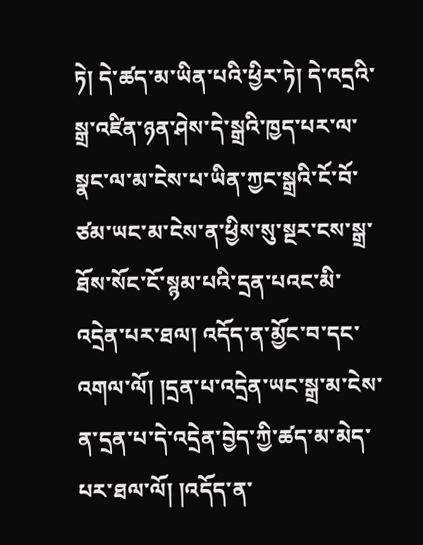ཏེ། དེ་ཚད་མ་ཡིན་པའི་ཕྱིར་ཏེ། དེ་འདྲའི་སྒྲ་འཛིན་ཉན་ཤེས་དེ་སྒྲའི་ཁྱད་པར་ལ་སྣང་ལ་མ་ངེས་པ་ཡིན་ཀྱང་སྒྲའི་ངོ་བོ་ཙམ་ཡང་མ་ངེས་ན་ཕྱིས་སུ་སྔར་ངས་སྒྲ་ཐོས་སོང་ངོ་སྙམ་པའི་དྲན་པའང་མི་འདྲེན་པར་ཐལ། འདོད་ན་མྱོང་བ་དང་འགལ་ལོ། །དྲན་པ་འདྲེན་ཡང་སྒྲ་མ་ངེས་ན་དྲན་པ་དེ་འདྲེན་བྱེད་ཀྱི་ཚད་མ་མེད་པར་ཐལ་ལོ། །འདོད་ན་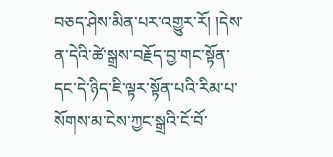བཅད་ཤེས་མིན་པར་འགྱུར་རོ། །དེས་ན་དེའི་ཚེ་སྒྲས་བརྗོད་བྱ་གང་སྟོན་དང་དེ་ཉིད་ཇི་ལྟར་སྟོན་པའི་རིམ་པ་སོགས་མ་ངེས་ཀྱང་སྒྲའི་ངོ་བོ་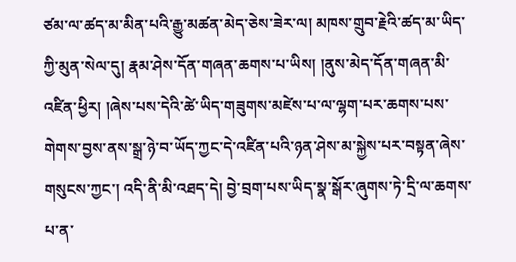ཙམ་ལ་ཚད་མ་མིན་པའི་རྒྱུ་མཚན་མེད་ཅེས་ཟེར་ལ། མཁས་གྲུབ་རྗེའི་ཚད་མ་ཡིད་ཀྱི་མུན་སེལ་དུ། རྣམ་ཤེས་དོན་གཞན་ཆགས་པ་ཡིས། །ནུས་མེད་དོན་གཞན་མི་འཛིན་ཕྱིར། །ཞེས་པས་དེའི་ཚེ་ཡིད་གཟུགས་མཛེས་པ་ལ་ལྷག་པར་ཆགས་པས་གེགས་བྱས་ནས་སྒྲ་ཉེ་བ་ཡོད་ཀྱང་དེ་འཛིན་པའི་ཉན་ཤེས་མ་སྐྱེས་པར་བསྟན་ཞེས་གསུངས་ཀྱང་། འདི་ནི་མི་འཐད་དེ། བྱེ་བྲག་པས་ཡིད་སྣ་སྒོར་ཞུགས་ཏེ་དྲི་ལ་ཆགས་པ་ན་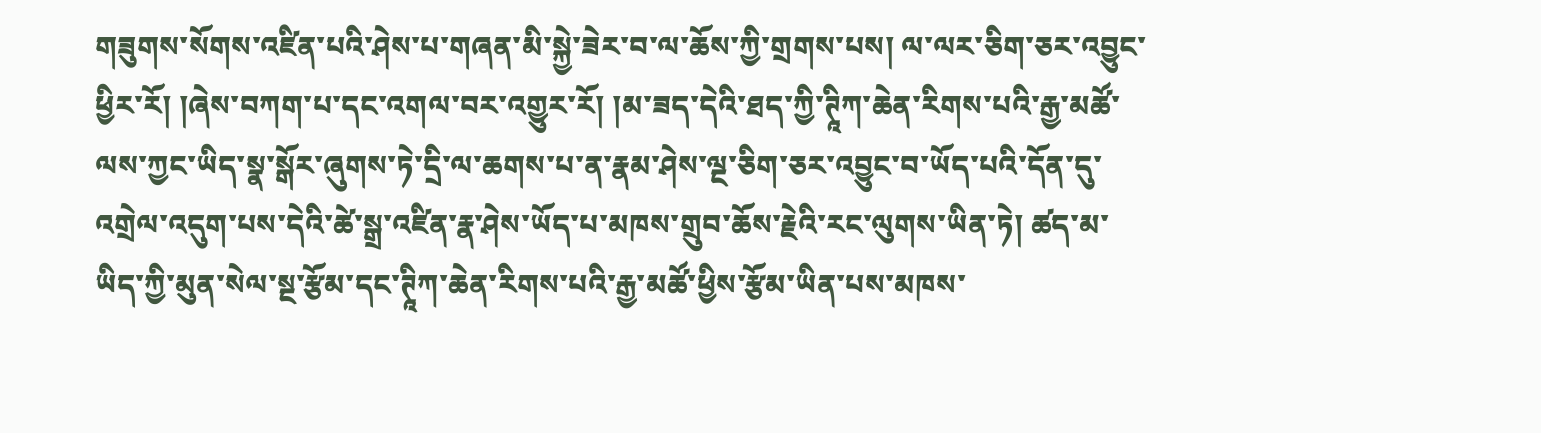གཟུགས་སོགས་འཛིན་པའི་ཤེས་པ་གཞན་མི་སྐྱེ་ཟེར་བ་ལ་ཆོས་ཀྱི་གྲགས་པས། ལ་ལར་ཅིག་ཅར་འབྱུང་ཕྱིར་རོ། །ཞེས་བཀག་པ་དང་འགལ་བར་འགྱུར་རོ། །མ་ཟད་དེའི་ཐད་ཀྱི་ཊཱིཀ་ཆེན་རིགས་པའི་རྒྱ་མཚོ་ལས་ཀྱང་ཡིད་སྣ་སྒོར་ཞུགས་ཏེ་དྲི་ལ་ཆགས་པ་ན་རྣམ་ཤེས་ལྔ་ཅིག་ཅར་འབྱུང་བ་ཡོད་པའི་དོན་དུ་འགྲེལ་འདུག་པས་དེའི་ཚེ་སྒྲ་འཛིན་རྣ་ཤེས་ཡོད་པ་མཁས་གྲུབ་ཆོས་རྗེའི་རང་ལུགས་ཡིན་ཏེ། ཚད་མ་ཡིད་ཀྱི་མུན་སེལ་སྔ་རྩོམ་དང་ཊཱིཀ་ཆེན་རིགས་པའི་རྒྱ་མཚོ་ཕྱིས་རྩོམ་ཡིན་པས་མཁས་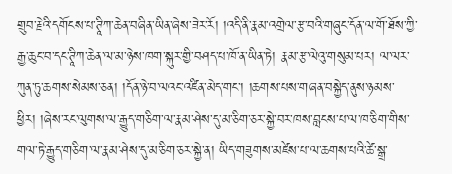གྲུབ་རྗེའི་དགོངས་པ་ཊཱིཀ་ཆེན་བཞིན་ཡིན་ཞེས་ཟེར་རོ། །འདི་ནི་རྣམ་འགྲེལ་རྩ་བའི་གཞུང་དོན་ལ་གོ་ཐོས་ཀྱི་རྒྱ་ཆུང་བ་དང་ཊཱིཀ་ཆེན་ལ་མ་ཉེས་ཁག་སྐུར་གྱི་བཤད་པ་ཁོ་ན་ཡིན་ཏེ། རྣམ་རྩ་ལེའུ་གསུམ་པར། ལ་ལར་ཀུན་ཏུ་ཆགས་སེམས་ཅན། །དོན་ཉེ་བ་ལའང་འཛིན་མེད་གང་། །ཆགས་པས་གཞན་བསྐྱེད་ནུས་ཉམས་ཕྱིར། །ཞེས་རང་ལུགས་ལ་རྒྱུད་གཅིག་ལ་རྣམ་ཤེས་དུ་མ་ཅིག་ཅར་སྐྱེ་བར་ཁས་བླངས་པ་ལ་ཁ་ཅིག་གིས་གལ་ཏེ་རྒྱུད་གཅིག་ལ་རྣམ་ཤེས་དུ་མ་ཅིག་ཅར་སྐྱེ་ན། ཡིད་གཟུགས་མཛེས་པ་ལ་ཆགས་པའི་ཚེ་སྒྲ་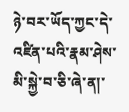ཉེ་བར་ཡོད་ཀྱང་དེ་འཛིན་པའི་རྣམ་ཤེས་མི་སྐྱེ་བ་ཅི་ཞེ་ན།་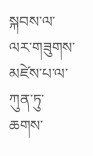སྐབས་ལ་ལར་གཟུགས་མཛེས་པ་ལ་ཀུན་ཏུ་ཆགས་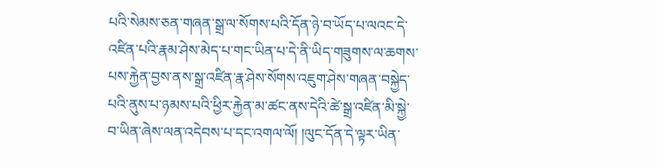པའི་སེམས་ཅན་གཞན་སྒྲ་ལ་སོགས་པའི་དོན་ཉེ་བ་ཡོད་པ་ལའང་དེ་འཛིན་པའི་རྣམ་ཤེས་མེད་པ་གང་ཡིན་པ་དེ་ནི་ཡིད་གཟུགས་ལ་ཆགས་པས་རྐྱེན་བྱས་ནས་སྒྲ་འཛིན་རྣ་ཤེས་སོགས་འཇུག་ཤེས་གཞན་བསྐྱེད་པའི་ནུས་པ་ཉམས་པའི་ཕྱིར་རྐྱེན་མ་ཚང་ནས་དེའི་ཚེ་སྒྲ་འཛིན་མི་སྐྱེ་བ་ཡིན་ཞེས་ལན་འདེབས་པ་དང་འགལ་ལོ། །ལུང་དོན་དེ་ལྟར་ཡིན་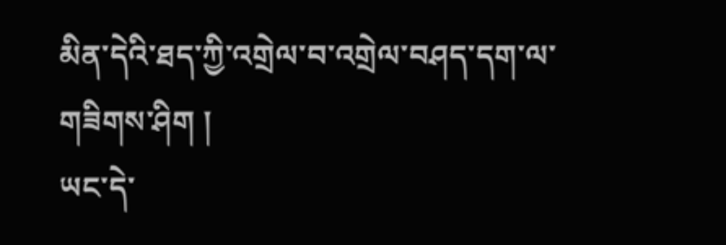མིན་དེའི་ཐད་ཀྱི་འགྲེལ་བ་འགྲེལ་བཤད་དག་ལ་གཟིགས་ཤིག །
ཡང་དེ་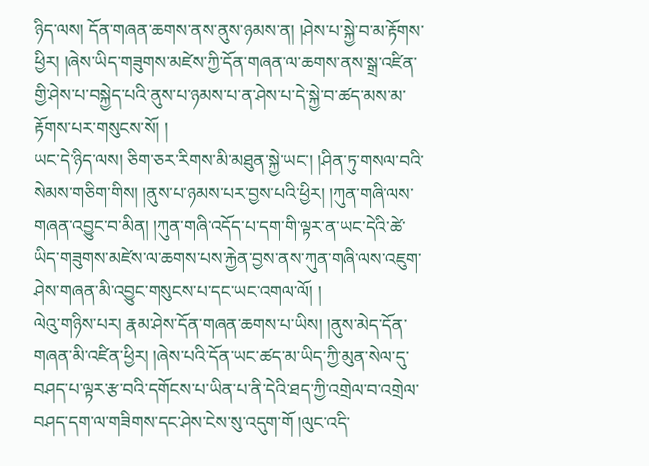ཉིད་ལས། དོན་གཞན་ཆགས་ནས་ནུས་ཉམས་ན། །ཤེས་པ་སྐྱེ་བ་མ་རྟོགས་ཕྱིར། །ཞེས་ཡིད་གཟུགས་མཛེས་ཀྱི་དོན་གཞན་ལ་ཆགས་ནས་སྒྲ་འཛིན་གྱི་ཤེས་པ་བསྐྱེད་པའི་ནུས་པ་ཉམས་པ་ན་ཤེས་པ་དེ་སྐྱེ་བ་ཚད་མས་མ་རྟོགས་པར་གསུངས་སོ། །
ཡང་དེ་ཉིད་ལས། ཅིག་ཅར་རིགས་མི་མཐུན་སྐྱེ་ཡང་། །ཤིན་ཏུ་གསལ་བའི་སེམས་གཅིག་གིས། །ནུས་པ་ཉམས་པར་བྱས་པའི་ཕྱིར། །ཀུན་གཞི་ལས་གཞན་འབྱུང་བ་མིན། །ཀུན་གཞི་འདོད་པ་དག་གི་ལྟར་ན་ཡང་དེའི་ཚེ་ཡིད་གཟུགས་མཛེས་ལ་ཆགས་པས་རྐྱེན་བྱས་ནས་ཀུན་གཞི་ལས་འཇུག་ཤེས་གཞན་མི་འབྱུང་གསུངས་པ་དང་ཡང་འགལ་ལོ། །
ལེའུ་གཉིས་པར། རྣམ་ཤེས་དོན་གཞན་ཆགས་པ་ཡིས། །ནུས་མེད་དོན་གཞན་མི་འཛིན་ཕྱིར། །ཞེས་པའི་དོན་ཡང་ཚད་མ་ཡིད་ཀྱི་མུན་སེལ་དུ་བཤད་པ་ལྟར་རྩ་བའི་དགོངས་པ་ཡིན་པ་ནི་དེའི་ཐད་ཀྱི་འགྲེལ་བ་འགྲེལ་བཤད་དག་ལ་གཟིགས་དང་ཤེས་ངེས་སུ་འདུག་གོ །ལུང་འདི་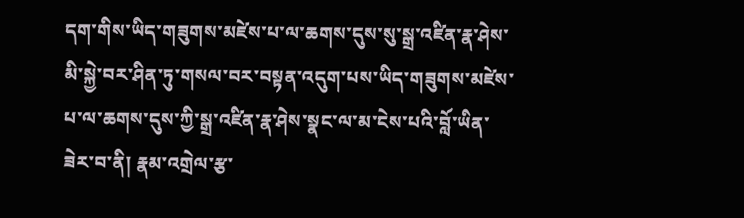དག་གིས་ཡིད་གཟུགས་མཛེས་པ་ལ་ཆགས་དུས་སུ་སྒྲ་འཛིན་རྣ་ཤེས་མི་སྐྱེ་བར་ཤིན་ཏུ་གསལ་བར་བསྟན་འདུག་པས་ཡིད་གཟུགས་མཛེས་པ་ལ་ཆགས་དུས་ཀྱི་སྒྲ་འཛིན་རྣ་ཤེས་སྣང་ལ་མ་ངེས་པའི་བློ་ཡིན་ཟེར་བ་ནི། རྣམ་འགྲེལ་རྩ་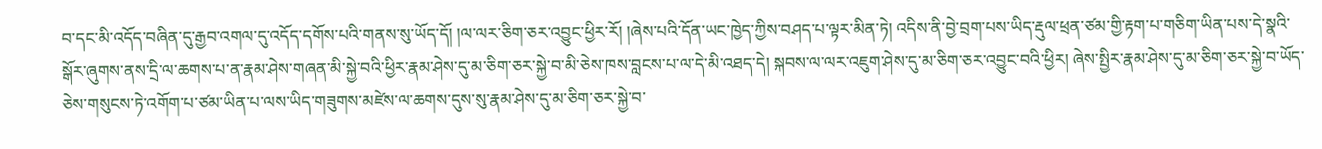བ་དང་མི་འདོད་བཞིན་དུ་རྒྱབ་འགལ་དུ་འདོད་དགོས་པའི་གནས་སུ་ཡོད་དོ། །ལ་ལར་ཅིག་ཅར་འབྱུང་ཕྱིར་རོ། །ཞེས་པའི་དོན་ཡང་ཁྱེད་ཀྱིས་བཤད་པ་ལྟར་མིན་ཏེ། འདིས་ནི་བྱེ་བྲག་པས་ཡིད་རྡུལ་ཕྲན་ཙམ་གྱི་རྟག་པ་གཅིག་ཡིན་པས་དེ་སྣའི་སྒོར་ཞུགས་ནས་དྲི་ལ་ཆགས་པ་ན་རྣམ་ཤེས་གཞན་མི་སྐྱེ་བའི་ཕྱིར་རྣམ་ཤེས་དུ་མ་ཅིག་ཅར་སྐྱེ་བ་མི་ཅེས་ཁས་བླངས་པ་ལ་དེ་མི་འཐད་དེ། སྐབས་ལ་ལར་འཇུག་ཤེས་དུ་མ་ཅིག་ཅར་འབྱུང་བའི་ཕྱིར། ཞེས་སྤྱིར་རྣམ་ཤེས་དུ་མ་ཅིག་ཅར་སྐྱེ་བ་ཡོད་ཅེས་གསུངས་ཏེ་འགོག་པ་ཙམ་ཡིན་པ་ལས་ཡིད་གཟུགས་མཛེས་ལ་ཆགས་དུས་སུ་རྣམ་ཤེས་དུ་མ་ཅིག་ཅར་སྐྱེ་བ་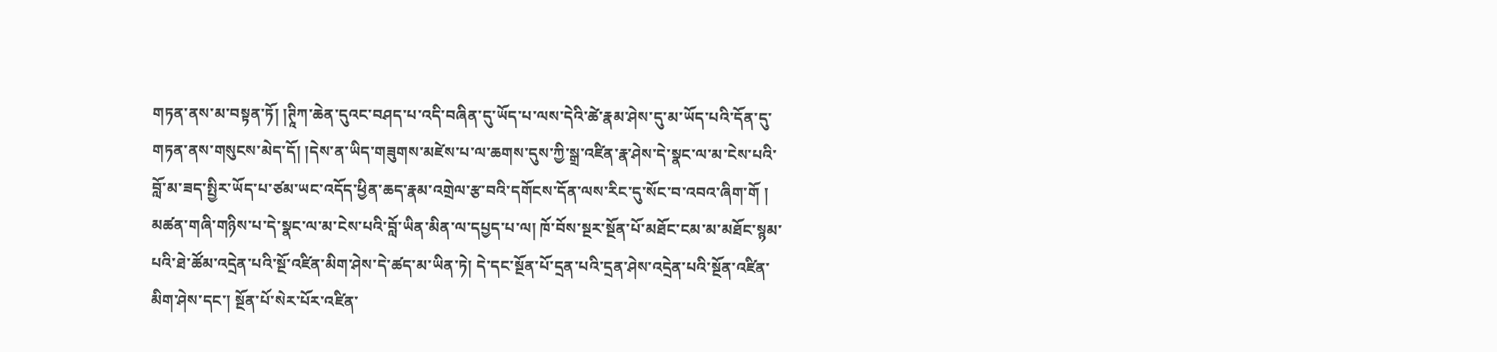གཏན་ནས་མ་བསྟན་ཏོ། །ཊཱིཀ་ཆེན་དུའང་བཤད་པ་འདི་བཞིན་དུ་ཡོད་པ་ལས་དེའི་ཚེ་རྣམ་ཤེས་དུ་མ་ཡོད་པའི་དོན་དུ་གཏན་ནས་གསུངས་མེད་དོ། །དེས་ན་ཡིད་གཟུགས་མཛེས་པ་ལ་ཆགས་དུས་ཀྱི་སྒྲ་འཛིན་རྣ་ཤེས་དེ་སྣང་ལ་མ་ངེས་པའི་བློ་མ་ཟད་སྤྱིར་ཡོད་པ་ཙམ་ཡང་འདོད་ཕྱིན་ཆད་རྣམ་འགྲེལ་རྩ་བའི་དགོངས་དོན་ལས་རིང་དུ་སོང་བ་འབའ་ཞིག་གོ །
མཚན་གཞི་གཉིས་པ་དེ་སྣང་ལ་མ་ངེས་པའི་བློ་ཡིན་མིན་ལ་དཔྱད་པ་ལ། ཁོ་བོས་སྔར་སྔོན་པོ་མཐོང་ངམ་མ་མཐོང་སྙམ་པའི་ཐེ་ཚོམ་འདྲེན་པའི་སྔོ་འཛིན་མིག་ཤེས་དེ་ཚད་མ་ཡིན་ཏེ། དེ་དང་སྔོན་པོ་དྲན་པའི་དྲན་ཤེས་འདྲེན་པའི་སྔོན་འཛིན་མིག་ཤེས་དང་། སྔོན་པོ་སེར་པོར་འཛིན་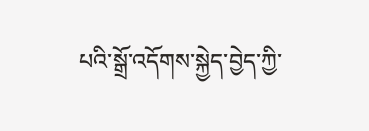པའི་སྒྲོ་འདོགས་སྐྱེད་བྱེད་ཀྱི་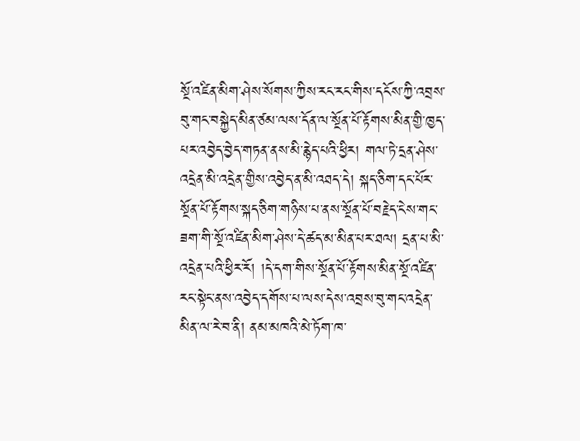སྔོ་འཛིན་མིག་ཤེས་སོགས་ཀྱིས་རང་རང་གིས་དངོས་ཀྱི་འབྲས་བུ་གང་བསྐྱེད་མིན་ཙམ་ལས་དོན་ལ་སྔོན་པོ་རྟོགས་མིན་གྱི་ཁྱད་པར་འབྱེད་བྱེད་གཏན་ནས་མི་རྙེད་པའི་ཕྱིར། གལ་ཏེ་དྲན་ཤེས་འདྲེན་མི་འདྲེན་གྱིས་འབྱེད་ན་མི་འཐད་དེ། སྐད་ཅིག་དང་པོར་སྔོན་པོ་རྟོགས་སྐད་ཅིག་གཉིས་པ་ནས་སྔོན་པོ་བརྗེད་ངེས་གང་ཟག་གི་སྔོ་འཛིན་མིག་ཤེས་དེ་ཚད་མ་མིན་པར་ཐལ། དྲན་པ་མི་འདྲེན་པའི་ཕྱིར་རོ། །དེ་དག་གིས་སྔོན་པོ་རྟོགས་མིན་སྔོ་འཛིན་རང་སྟེང་ནས་འབྱེད་དགོས་པ་ལས་དེས་འབྲས་བུ་གང་འདྲེན་མིན་ལ་རེ་བ་ནི། ནམ་མཁའི་མེ་ཏོག་ཁ་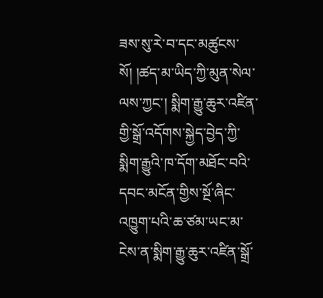ཟས་སུ་རེ་བ་དང་མཚུངས་སོ། །ཚད་མ་ཡིད་ཀྱི་མུན་སེལ་ལས་ཀྱང་། སྨིག་རྒྱུ་ཆུར་འཛིན་གྱི་སྒྲོ་འདོགས་སྐྱེད་བྱེད་ཀྱི་སྨིག་རྒྱུའི་ཁ་དོག་མཐོང་བའི་དབང་མངོན་གྱིས་སྔོ་ཞིང་འཁྱུག་པའི་ཆ་ཙམ་ཡང་མ་ངེས་ན་སྨིག་རྒྱུ་ཆུར་འཛིན་སྒྲོ་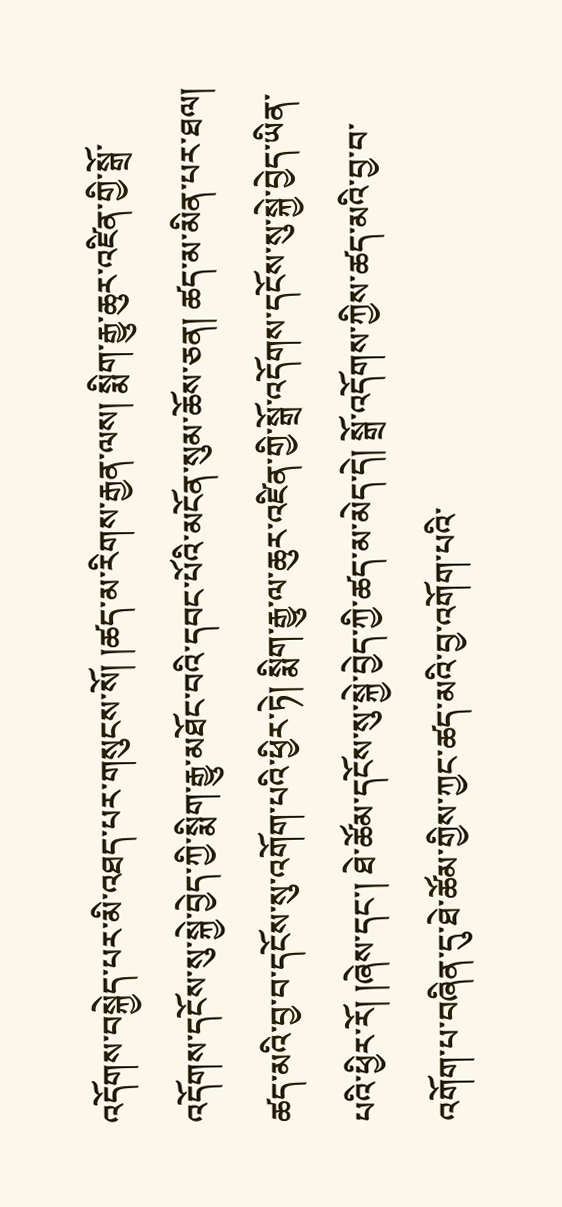འདོགས་བསྐྱེད་པར་མི་འཐད་པར་གསུངས་སོ། །ཚད་མ་རིགས་རྒྱན་ལས། སྨིག་རྒྱུ་ཆུར་འཛིན་གྱི་སྒྲོ་འདོགས་དངོས་སུ་སྐྱེ་བྱེད་ཀྱི་སྨིག་རྒྱུ་མཐོང་བའི་དབང་པོའི་མངོན་སུམ་ཆོས་ཅན། ཚད་མ་མིན་པར་ཐལ། ཚད་མའི་བྱ་བ་དངོས་སུ་འགོག་པའི་ཕྱིར་ཏེ། སྨིག་རྒྱུ་ལ་ཆུར་འཛིན་གྱི་སྒྲོ་འདོགས་དངོས་སུ་སྐྱེ་བྱེད་ཡིན་པའི་ཕྱིར་རོ། །ཞེས་དང་། ཐེ་ཚོམ་དངོས་སུ་སྐྱེ་བྱེད་ཀྱི་ཚད་མ་མེད་དེ། སྒྲོ་འདོགས་ཀྱིས་ཚད་མའི་བྱ་བ་འགོག་པ་བཞིན་དུ་ཐེ་ཚོམ་གྱིས་ཀྱང་ཚད་མའི་བྱ་འགོག་པའི་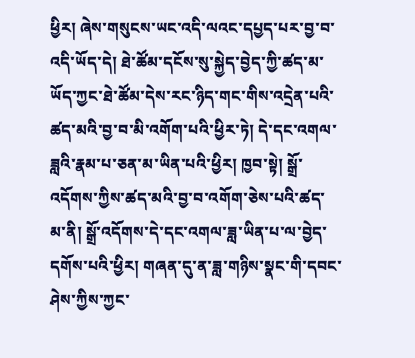ཕྱིར། ཞེས་གསུངས་ཡང་འདི་ལའང་དཔྱད་པར་བྱ་བ་འདི་ཡོད་དེ། ཐེ་ཚོམ་དངོས་སུ་སྐྱེད་བྱེད་ཀྱི་ཚད་མ་ཡོད་ཀྱང་ཐེ་ཚོམ་དེས་རང་ཉིད་གང་གིས་འདྲེན་པའི་ཚད་མའི་བྱ་བ་མི་འགོག་པའི་ཕྱིར་ཏེ། དེ་དང་འགལ་ཟླའི་རྣམ་པ་ཅན་མ་ཡིན་པའི་ཕྱིར། ཁྱབ་སྟེ། སྒྲོ་འདོགས་ཀྱིས་ཚད་མའི་བྱ་བ་འགོག་ཅེས་པའི་ཚད་མ་ནི། སྒྲོ་འདོགས་དེ་དང་འགལ་ཟླ་ཡིན་པ་ལ་བྱེད་དགོས་པའི་ཕྱིར། གཞན་དུ་ན་ཟླ་གཉིས་སྣང་གི་དབང་ཤེས་ཀྱིས་ཀྱང་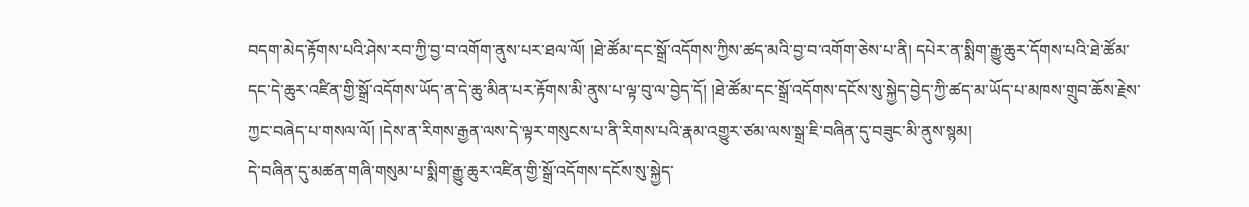བདག་མེད་རྟོགས་པའི་ཤེས་རབ་ཀྱི་བྱ་བ་འགོག་ནུས་པར་ཐལ་ལོ། །ཐེ་ཚོམ་དང་སྒྲོ་འདོགས་ཀྱིས་ཚད་མའི་བྱ་བ་འགོག་ཅེས་པ་ནི། དཔེར་ན་སྨིག་རྒྱུ་ཆུར་དོགས་པའི་ཐེ་ཚོམ་དང་དེ་ཆུར་འཛིན་གྱི་སྒྲོ་འདོགས་ཡོད་ན་དེ་ཆུ་མིན་པར་རྟོགས་མི་ནུས་པ་ལྟ་བུ་ལ་བྱེད་དོ། །ཐེ་ཚོམ་དང་སྒྲོ་འདོགས་དངོས་སུ་སྐྱེད་བྱེད་ཀྱི་ཚད་མ་ཡོད་པ་མཁས་གྲུབ་ཆོས་རྗེས་ཀྱང་བཞེད་པ་གསལ་ལོ། །དེས་ན་རིགས་རྒྱན་ལས་དེ་ལྟར་གསུངས་པ་ནི་རིགས་པའི་རྣམ་འགྱུར་ཙམ་ལས་སྒྲ་ཇི་བཞིན་དུ་བཟུང་མི་ནུས་སྙམ།
དེ་བཞིན་དུ་མཚན་གཞི་གསུམ་པ་སྨིག་རྒྱུ་ཆུར་འཛིན་གྱི་སྒྲོ་འདོགས་དངོས་སུ་སྐྱེད་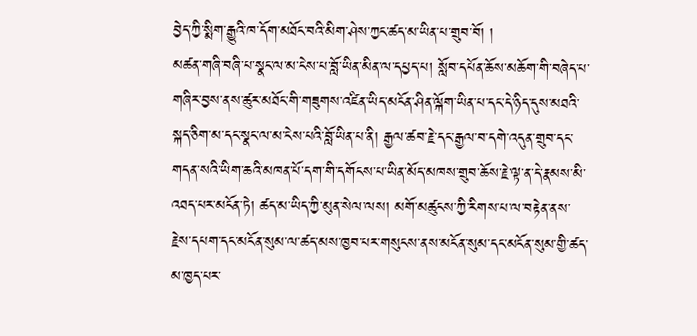བྱེད་ཀྱི་སྨིག་རྒྱུའི་ཁ་དོག་མཐོང་བའི་མིག་ཤེས་ཀྱང་ཚད་མ་ཡིན་པ་གྲུབ་བོ། །
མཚན་གཞི་བཞི་པ་སྣང་ལ་མ་ངེས་པ་བློ་ཡིན་མིན་ལ་དཔྱད་པ། སློབ་དཔོན་ཆོས་མཆོག་གི་བཞེད་པ་གཞིར་བྱས་ནས་ཚུར་མཐོང་གི་གཟུགས་འཛིན་ཡིད་མངོན་ཤིན་ལྐོག་ཡིན་པ་དང་དེ་ཉིད་དུས་མཐའི་སྐད་ཅིག་མ་དང་སྣང་ལ་མ་ངེས་པའི་བློ་ཡིན་པ་ནི། རྒྱལ་ཚབ་རྗེ་དང་རྒྱལ་བ་དགེ་འདུན་གྲུབ་དང་གདན་སའི་ཡིག་ཆའི་མཁན་པོ་དག་གི་དགོངས་པ་ཡིན་མོད་མཁས་གྲུབ་ཆོས་རྗེ་ལྟ་ན་དེ་རྣམས་མི་འཐད་པར་མངོན་ཏེ། ཚད་མ་ཡིད་ཀྱི་མུན་སེལ་ལས། མགོ་མཚུངས་ཀྱི་རིགས་པ་ལ་བརྟེན་ནས་རྗེས་དཔག་དང་མངོན་སུམ་ལ་ཚད་མས་ཁྱབ་པར་གསུངས་ནས་མངོན་སུམ་དང་མངོན་སུམ་གྱི་ཚད་མ་ཁྱད་པར་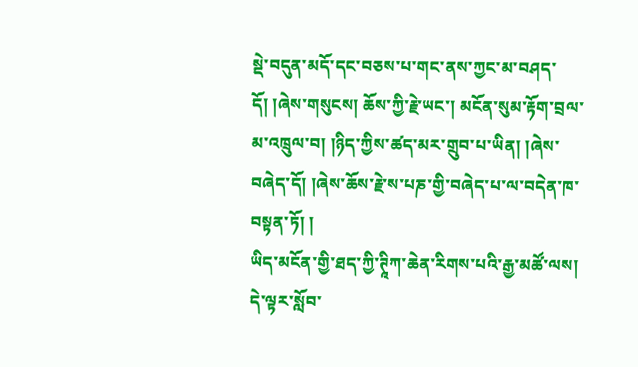སྡེ་བདུན་མདོ་དང་བཅས་པ་གང་ནས་ཀྱང་མ་བཤད་དོ། །ཞེས་གསུངས། ཆོས་ཀྱི་རྗེ་ཡང་། མངོན་སུམ་རྟོག་བྲལ་མ་འཁྲུལ་བ། །ཉིད་ཀྱིས་ཚད་མར་གྲུབ་པ་ཡིན། །ཞེས་བཞེད་དོ། །ཞེས་ཆོས་རྗེ་ས་པཎ་གྱི་བཞེད་པ་ལ་བདེན་ཁ་བསྟན་ཏོ། །
ཡིད་མངོན་གྱི་ཐད་ཀྱི་ཊཱིཀ་ཆེན་རིགས་པའི་རྒྱ་མཚོ་ལས། དེ་ལྟར་སློབ་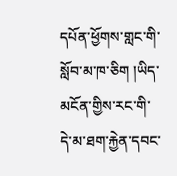དཔོན་ཕྱོགས་གླང་གི་སློབ་མ་ཁ་ཅིག །ཡིད་མངོན་གྱིས་རང་གི་དེ་མ་ཐག་རྐྱེན་དབང་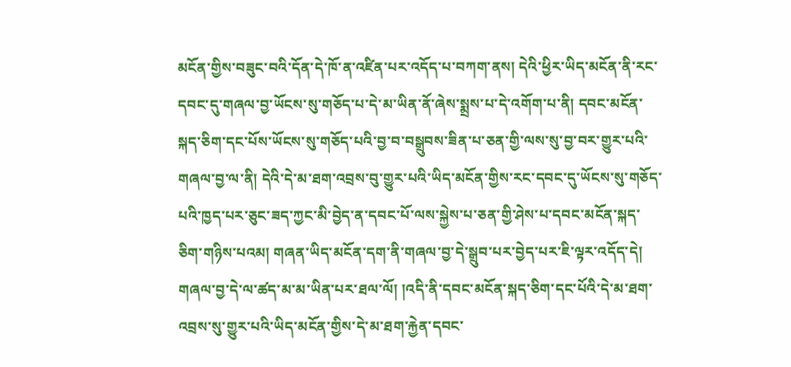མངོན་གྱིས་བཟུང་བའི་དོན་དེ་ཁོ་ན་འཛིན་པར་འདོད་པ་བཀག་ནས། དེའི་ཕྱིར་ཡིད་མངོན་ནི་རང་དབང་དུ་གཞལ་བྱ་ཡོངས་སུ་གཅོད་པ་དེ་མ་ཡིན་ནོ་ཞེས་སྨྲས་པ་དེ་འགོག་པ་ནི། དབང་མངོན་སྐད་ཅིག་དང་པོས་ཡོངས་སུ་གཅོད་པའི་བྱ་བ་བསྒྲུབས་ཟིན་པ་ཅན་གྱི་ལས་སུ་བྱ་བར་གྱུར་པའི་གཞལ་བྱ་ལ་ནི། དེའི་དེ་མ་ཐག་འབྲས་བུ་གྱུར་པའི་ཡིད་མངོན་གྱིས་རང་དབང་དུ་ཡོངས་སུ་གཅོད་པའི་ཁྱད་པར་ཅུང་ཟད་ཀྱང་མི་བྱེད་ན་དབང་པོ་ལས་སྐྱེས་པ་ཅན་གྱི་ཤེས་པ་དབང་མངོན་སྐད་ཅིག་གཉིས་པའམ། གཞན་ཡིད་མངོན་དག་ནི་གཞལ་བྱ་དེ་སྒྲུབ་པར་བྱེད་པར་ཇི་ལྟར་འདོད་དེ། གཞལ་བྱ་དེ་ལ་ཚད་མ་མ་ཡིན་པར་ཐལ་ལོ། །འདི་ནི་དབང་མངོན་སྐད་ཅིག་དང་པོའི་དེ་མ་ཐག་འབྲས་སུ་གྱུར་པའི་ཡིད་མངོན་གྱིས་དེ་མ་ཐག་རྐྱེན་དབང་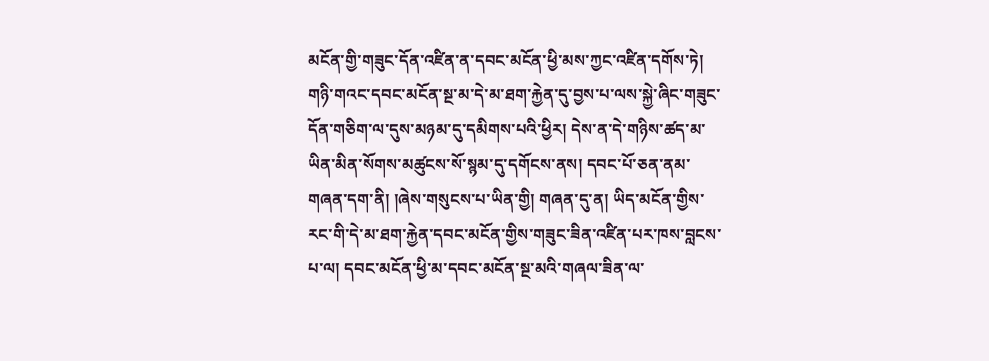མངོན་གྱི་གཟུང་དོན་འཛིན་ན་དབང་མངོན་ཕྱི་མས་ཀྱང་འཛིན་དགོས་ཏེ། གཉི་གའང་དབང་མངོན་སྔ་མ་དེ་མ་ཐག་རྐྱེན་དུ་བྱས་པ་ལས་སྐྱེ་ཞིང་གཟུང་དོན་གཅིག་ལ་དུས་མཉམ་དུ་དམིགས་པའི་ཕྱིར། དེས་ན་དེ་གཉིས་ཚད་མ་ཡིན་མིན་སོགས་མཚུངས་སོ་སྙམ་དུ་དགོངས་ནས། དབང་པོ་ཅན་ནམ་གཞན་དག་ནི། །ཞེས་གསུངས་པ་ཡིན་གྱི། གཞན་དུ་ན། ཡིད་མངོན་གྱིས་རང་གི་དེ་མ་ཐག་རྐྱེན་དབང་མངོན་གྱིས་གཟུང་ཟིན་འཛིན་པར་ཁས་བླངས་པ་ལ། དབང་མངོན་ཕྱི་མ་དབང་མངོན་སྔ་མའི་གཞལ་ཟིན་ལ་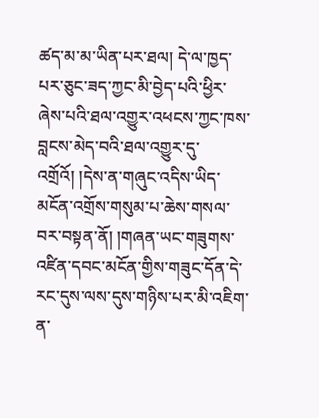ཚད་མ་མ་ཡིན་པར་ཐལ། དེ་ལ་ཁྱད་པར་ཅུང་ཟད་ཀྱང་མི་བྱེད་པའི་ཕྱིར་ཞེས་པའི་ཐལ་འགྱུར་འཕངས་ཀྱང་ཁས་བླངས་མེད་བའི་ཐལ་འགྱུར་དུ་འགྲོའོ། །དེས་ན་གཞུང་འདིས་ཡིད་མངོན་འགྲོས་གསུམ་པ་ཆེས་གསལ་བར་བསྟན་ནོ། །གཞན་ཡང་གཟུགས་འཛིན་དབང་མངོན་གྱིས་གཟུང་དོན་དེ་རང་དུས་ལས་དུས་གཉིས་པར་མི་འཇིག་ན་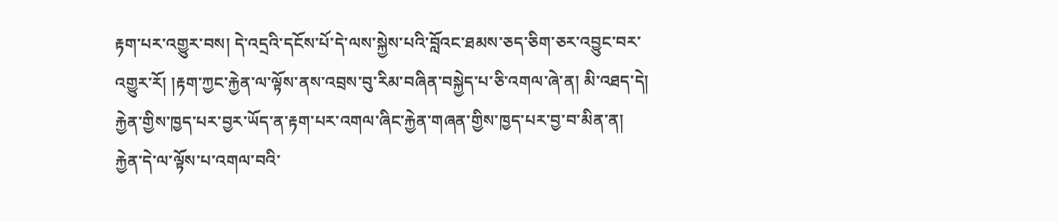རྟག་པར་འགྱུར་བས། དེ་འདྲའི་དངོས་པོ་དེ་ལས་སྐྱེས་པའི་བློའང་ཐམས་ཅད་ཅིག་ཅར་འབྱུང་བར་འགྱུར་རོ། །རྟག་ཀྱང་རྐྱེན་ལ་ལྟོས་ནས་འབྲས་བུ་རིམ་བཞིན་བསྐྱེད་པ་ཅི་འགལ་ཞེ་ན། མི་འཐད་དེ། རྐྱེན་གྱིས་ཁྱད་པར་བྱར་ཡོད་ན་རྟག་པར་འགལ་ཞིང་རྐྱེན་གཞན་གྱིས་ཁྱད་པར་བྱ་བ་མིན་ན། རྐྱེན་དེ་ལ་ལྟོས་པ་འགལ་བའི་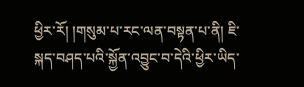ཕྱིར་རོ། །གསུམ་པ་རང་ལན་བསྟན་པ་ནི། ཇི་སྐད་བཤད་པའི་སྐྱོན་འབྱུང་བ་དེའི་ཕྱིར་ཡིད་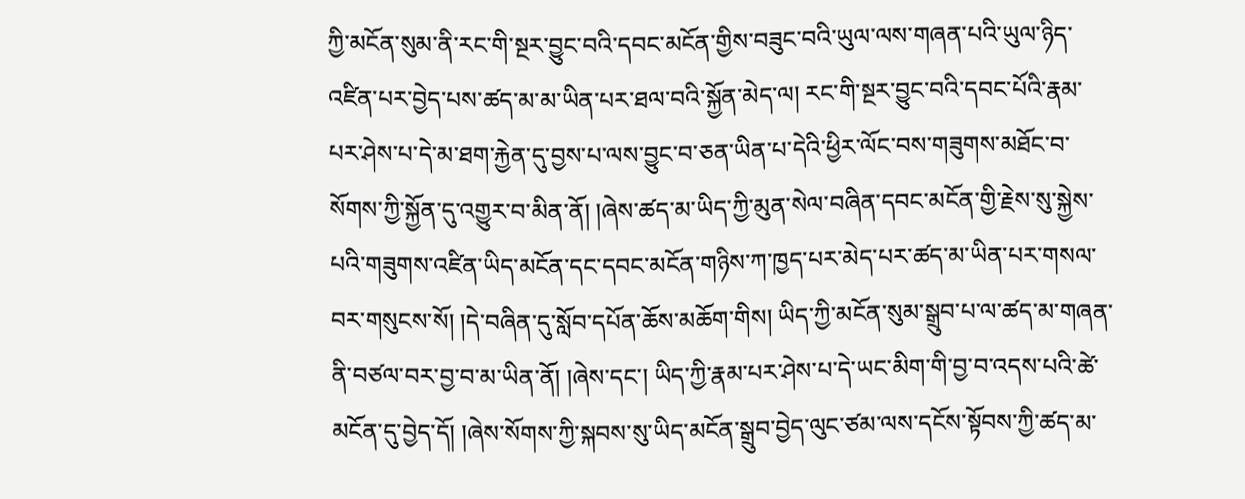ཀྱི་མངོན་སུམ་ནི་རང་གི་སྔར་བྱུང་བའི་དབང་མངོན་གྱིས་བཟུང་བའི་ཡུལ་ལས་གཞན་པའི་ཡུལ་ཉིད་འཛིན་པར་བྱེད་པས་ཚད་མ་མ་ཡིན་པར་ཐལ་བའི་སྐྱོན་མེད་ལ། རང་གི་སྔར་བྱུང་བའི་དབང་པོའི་རྣམ་པར་ཤེས་པ་དེ་མ་ཐག་རྐྱེན་དུ་བྱས་པ་ལས་བྱུང་བ་ཅན་ཡིན་པ་དེའི་ཕྱིར་ལོང་བས་གཟུགས་མཐོང་བ་སོགས་ཀྱི་སྐྱོན་དུ་འགྱུར་བ་མིན་ནོ། །ཞེས་ཚད་མ་ཡིད་ཀྱི་མུན་སེལ་བཞིན་དབང་མངོན་གྱི་རྗེས་སུ་སྐྱེས་པའི་གཟུགས་འཛིན་ཡིད་མངོན་དང་དབང་མངོན་གཉིས་ཀ་ཁྱད་པར་མེད་པར་ཚད་མ་ཡིན་པར་གསལ་བར་གསུངས་སོ། །དེ་བཞིན་དུ་སློབ་དཔོན་ཆོས་མཆོག་གིས། ཡིད་ཀྱི་མངོན་སུམ་སྒྲུབ་པ་ལ་ཚད་མ་གཞན་ནི་བཙལ་བར་བྱ་བ་མ་ཡིན་ནོ། །ཞེས་དང་། ཡིད་ཀྱི་རྣམ་པར་ཤེས་པ་དེ་ཡང་མིག་གི་བྱ་བ་འདས་པའི་ཚེ་མངོན་དུ་བྱེད་དོ། །ཞེས་སོགས་ཀྱི་སྐབས་སུ་ཡིད་མངོན་སྒྲུབ་བྱེད་ལུང་ཙམ་ལས་དངོས་སྟོབས་ཀྱི་ཚད་མ་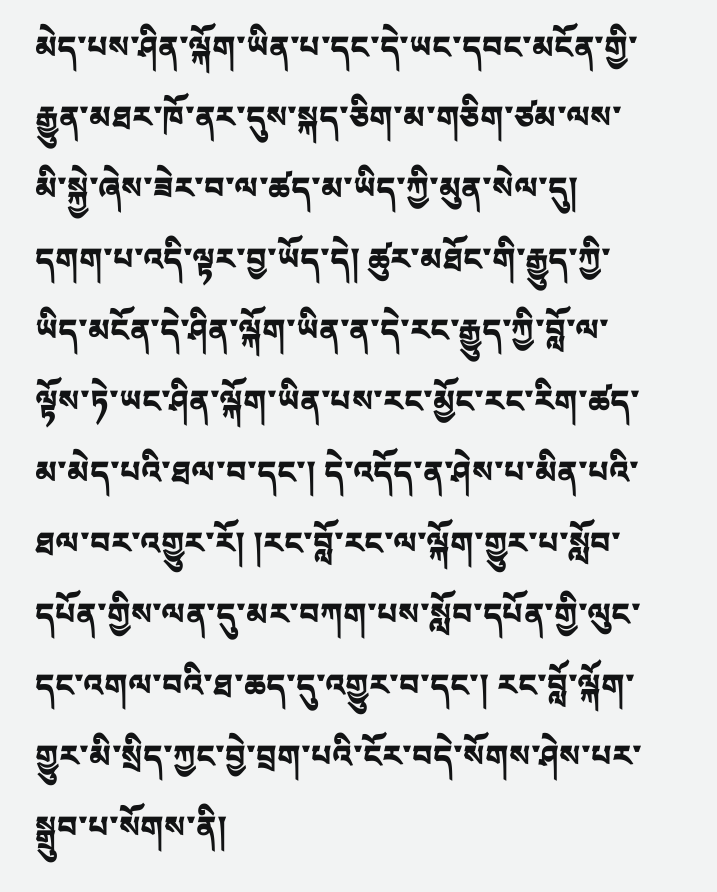མེད་པས་ཤིན་ལྐོག་ཡིན་པ་དང་དེ་ཡང་དབང་མངོན་གྱི་རྒྱུན་མཐར་ཁོ་ནར་དུས་སྐད་ཅིག་མ་གཅིག་ཙམ་ལས་མི་སྐྱེ་ཞེས་ཟེར་བ་ལ་ཚད་མ་ཡིད་ཀྱི་མུན་སེལ་དུ། དགག་པ་འདི་ལྟར་བྱ་ཡོད་དེ། ཚུར་མཐོང་གི་རྒྱུད་ཀྱི་ཡིད་མངོན་དེ་ཤིན་ལྐོག་ཡིན་ན་དེ་རང་རྒྱུད་ཀྱི་བློ་ལ་ལྟོས་ཏེ་ཡང་ཤིན་ལྐོག་ཡིན་པས་རང་མྱོང་རང་རིག་ཚད་མ་མེད་པའི་ཐལ་བ་དང་། དེ་འདོད་ན་ཤེས་པ་མིན་པའི་ཐལ་བར་འགྱུར་རོ། །རང་བློ་རང་ལ་ལྐོག་གྱུར་པ་སློབ་དཔོན་གྱིས་ལན་དུ་མར་བཀག་པས་སློབ་དཔོན་གྱི་ལུང་དང་འགལ་བའི་ཐ་ཆད་དུ་འགྱུར་བ་དང་། རང་བློ་ལྐོག་གྱུར་མི་སྲིད་ཀྱང་བྱེ་བྲག་པའི་ངོར་བདེ་སོགས་ཤེས་པར་སྒྲུབ་པ་སོགས་ནི།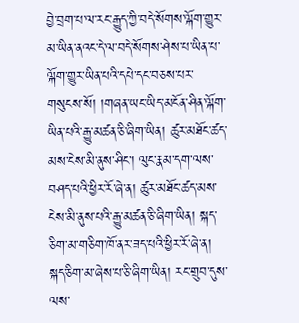བྱེ་བྲག་པ་ལ་རང་རྒྱུད་ཀྱི་བདེ་སོགས་ལྐོག་གྱུར་མ་ཡིན་ནའང་དེ་ལ་བདེ་སོགས་ཤེས་པ་ཡིན་པ་ལྐོག་གྱུར་ཡིན་པའི་དཔེ་དང་བཅས་པར་གསུངས་སོ། །གཞན་ཡང་ཡིད་མངོན་ཤིན་ལྐོག་ཡིན་པའི་རྒྱུ་མཚན་ཅི་ཞིག་ཡིན། ཚུར་མཐོང་ཚད་མས་ངེས་མི་ནུས་ཤིང་། ལུང་རྣམ་དག་ལས་བཤད་པའི་ཕྱིར་རོ་ཞེ་ན། ཚུར་མཐོང་ཚད་མས་ངེས་མི་ནུས་པའི་རྒྱུ་མཚན་ཅི་ཞིག་ཡིན། སྐད་ཅིག་མ་གཅིག་ཁོ་ནར་ཟད་པའི་ཕྱིར་རོ་ཞེ་ན། སྐད་ཅིག་མ་ཞེས་པ་ཅི་ཞིག་ཡིན། རང་གྲུབ་དུས་ལས་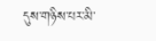དུས་གཉིས་པར་མི་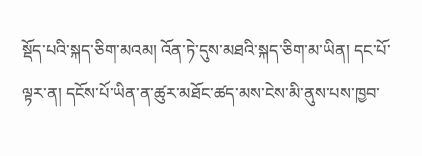སྡོད་པའི་སྐད་ཅིག་མའམ། འོན་ཏེ་དུས་མཐའི་སྐད་ཅིག་མ་ཡིན། དང་པོ་ལྟར་ན། དངོས་པོ་ཡིན་ན་ཚུར་མཐོང་ཚད་མས་ངེས་མི་ནུས་པས་ཁྱབ་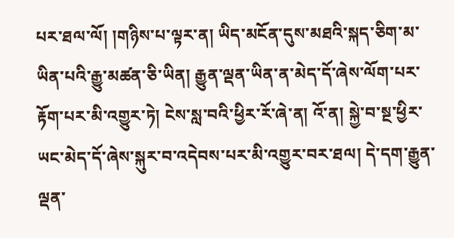པར་ཐལ་ལོ། །གཉིས་པ་ལྟར་ན། ཡིད་མངོན་དུས་མཐའི་སྐད་ཅིག་མ་ཡིན་པའི་རྒྱུ་མཚན་ཅི་ཡིན། རྒྱུན་ལྡན་ཡིན་ན་མེད་དོ་ཞེས་ལོག་པར་རྟོག་པར་མི་འགྱུར་ཏེ། ངེས་སླ་བའི་ཕྱིར་རོ་ཞེ་ན། འོ་ན། སྐྱེ་བ་སྔ་ཕྱིར་ཡང་མེད་དོ་ཞེས་སྐུར་བ་འདེབས་པར་མི་འགྱུར་བར་ཐལ། དེ་དག་རྒྱུན་ལྡན་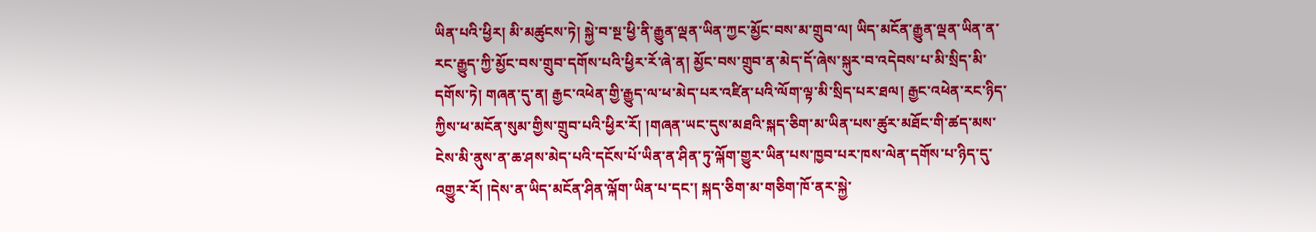ཡིན་པའི་ཕྱིར། མི་མཚུངས་ཏེ། སྐྱེ་བ་སྔ་ཕྱི་ནི་རྒྱུན་ལྡན་ཡིན་ཀྱང་མྱོང་བས་མ་གྲུབ་ལ། ཡིད་མངོན་རྒྱུན་ལྡན་ཡིན་ན་རང་རྒྱུད་ཀྱི་མྱོང་བས་གྲུབ་དགོས་པའི་ཕྱིར་རོ་ཞེ་ན། མྱོང་བས་གྲུབ་ན་མེད་དོ་ཞེས་སྐུར་བ་འདེབས་པ་མི་སྲིད་མི་དགོས་ཏེ། གཞན་དུ་ན། རྒྱང་འཕེན་གྱི་རྒྱུད་ལ་ཕ་མེད་པར་འཛིན་པའི་ལོག་ལྟ་མི་སྲིད་པར་ཐལ། རྒྱང་འཕེན་རང་ཉིད་ཀྱིས་ཕ་མངོན་སུམ་གྱིས་གྲུབ་པའི་ཕྱིར་རོ། །གཞན་ཡང་དུས་མཐའི་སྐད་ཅིག་མ་ཡིན་པས་ཚུར་མཐོང་གི་ཚད་མས་ངེས་མི་ནུས་ན་ཆ་ཤས་མེད་པའི་དངོས་པོ་ཡིན་ན་ཤིན་ཏུ་ལྐོག་གྱུར་ཡིན་པས་ཁྱབ་པར་ཁས་ལེན་དགོས་པ་ཉིད་དུ་འགྱུར་རོ། །དེས་ན་ཡིད་མངོན་ཤིན་ལྐོག་ཡིན་པ་དང་། སྐད་ཅིག་མ་གཅིག་ཁོ་ནར་སྐྱེ་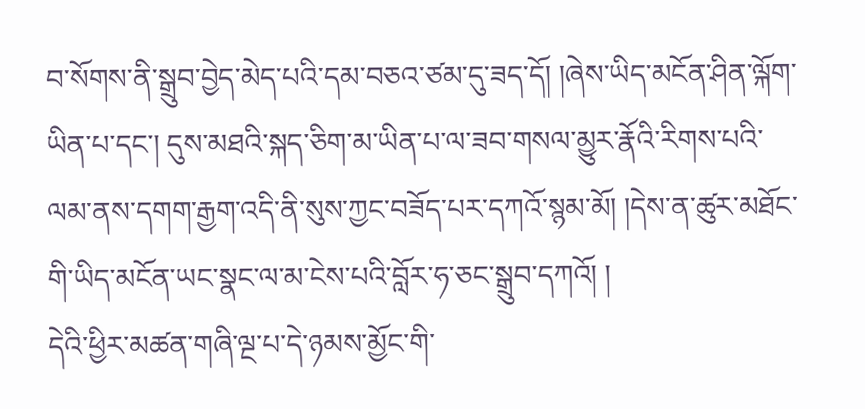བ་སོགས་ནི་སྒྲུབ་བྱེད་མེད་པའི་དམ་བཅའ་ཙམ་དུ་ཟད་དོ། །ཞེས་ཡིད་མངོན་ཤིན་ལྐོག་ཡིན་པ་དང་། དུས་མཐའི་སྐད་ཅིག་མ་ཡིན་པ་ལ་ཟབ་གསལ་མྱུར་རྣོའི་རིགས་པའི་ལམ་ནས་དགག་རྒྱག་འདི་ནི་སུས་ཀྱང་བཟོད་པར་དཀའོ་སྙམ་མོ། །དེས་ན་ཚུར་མཐོང་གི་ཡིད་མངོན་ཡང་སྣང་ལ་མ་ངེས་པའི་བློར་ཧ་ཅང་སྒྲུབ་དཀའོ། །
དེའི་ཕྱིར་མཚན་གཞི་ལྔ་པ་དེ་ཉམས་མྱོང་གི་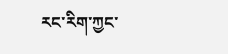རང་རིག་ཀྱང་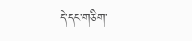དེ་དང་གཅིག་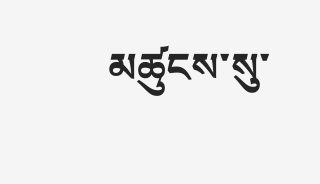མཚུངས་སུ་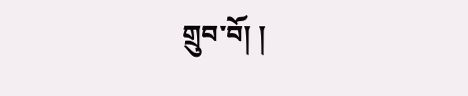གྲུབ་བོ། །